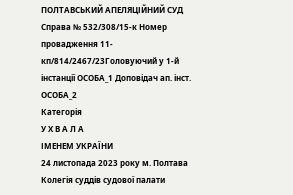ПОЛТАВСЬКИЙ АПЕЛЯЦІЙНИЙ СУД
Справа № 532/308/15-к Номер провадження 11-кп/814/2467/23Головуючий у 1-й інстанції ОСОБА_1 Доповідач ап. інст. ОСОБА_2
Категорія
У Х В А Л А
ІМЕНЕМ УКРАЇНИ
24 листопада 2023 року м. Полтава
Колегія суддів судової палати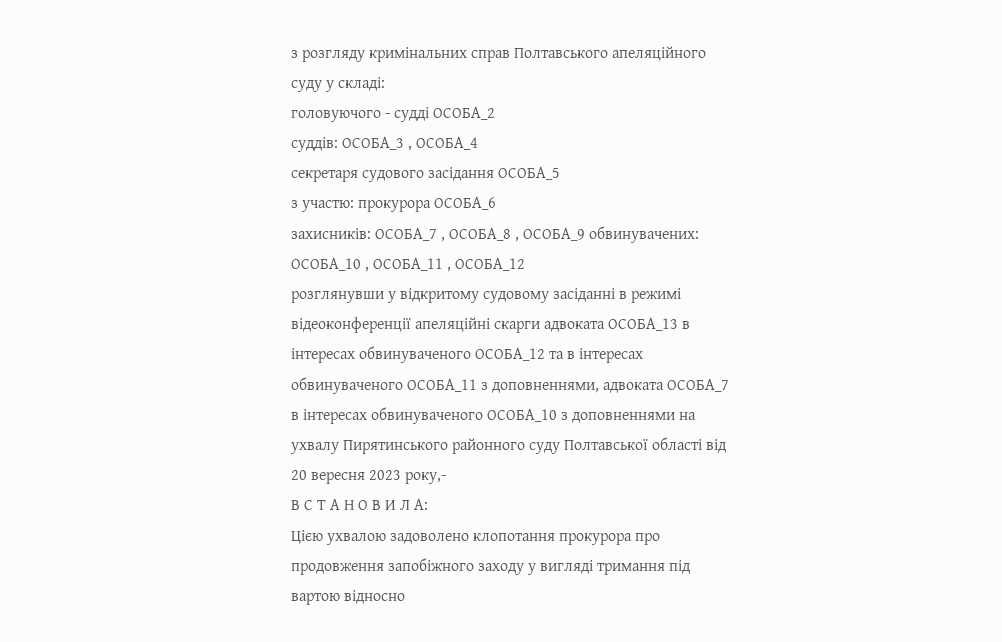з розгляду кримінальних справ Полтавського апеляційного суду у складі:
головуючого - судді ОСОБА_2
суддів: ОСОБА_3 , ОСОБА_4
секретаря судового засідання ОСОБА_5
з участю: прокурора ОСОБА_6
захисників: ОСОБА_7 , ОСОБА_8 , ОСОБА_9 обвинувачених: ОСОБА_10 , ОСОБА_11 , ОСОБА_12
розглянувши у відкритому судовому засіданні в режимі відеоконференції апеляційні скарги адвоката ОСОБА_13 в інтересах обвинуваченого ОСОБА_12 та в інтересах обвинуваченого ОСОБА_11 з доповненнями, адвоката ОСОБА_7 в інтересах обвинуваченого ОСОБА_10 з доповненнями на ухвалу Пирятинського районного суду Полтавської області від 20 вересня 2023 року,-
В С Т А Н О В И Л А:
Цією ухвалою задоволено клопотання прокурора про продовження запобіжного заходу у вигляді тримання під вартою відносно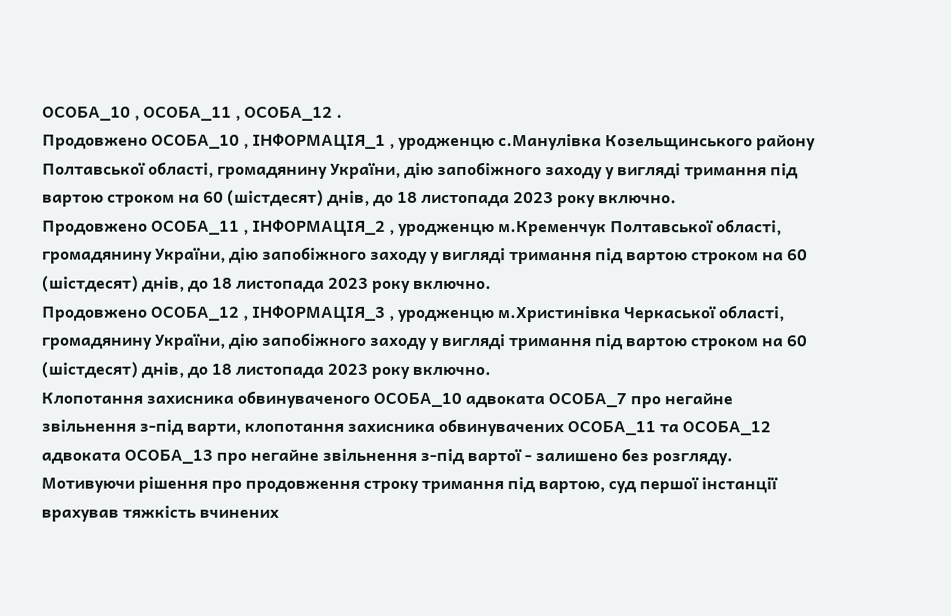ОСОБА_10 , ОСОБА_11 , ОСОБА_12 .
Продовжено ОСОБА_10 , ІНФОРМАЦІЯ_1 , уродженцю с.Манулівка Козельщинського району Полтавської області, громадянину України, дію запобіжного заходу у вигляді тримання під вартою строком на 60 (шістдесят) днів, до 18 листопада 2023 року включно.
Продовжено ОСОБА_11 , ІНФОРМАЦІЯ_2 , уродженцю м.Кременчук Полтавської області, громадянину України, дію запобіжного заходу у вигляді тримання під вартою строком на 60 (шістдесят) днів, до 18 листопада 2023 року включно.
Продовжено ОСОБА_12 , ІНФОРМАЦІЯ_3 , уродженцю м.Христинівка Черкаської області, громадянину України, дію запобіжного заходу у вигляді тримання під вартою строком на 60 (шістдесят) днів, до 18 листопада 2023 року включно.
Клопотання захисника обвинуваченого ОСОБА_10 адвоката ОСОБА_7 про негайне звільнення з-під варти, клопотання захисника обвинувачених ОСОБА_11 та ОСОБА_12 адвоката ОСОБА_13 про негайне звільнення з-під вартої - залишено без розгляду.
Мотивуючи рішення про продовження строку тримання під вартою, суд першої інстанції врахував тяжкість вчинених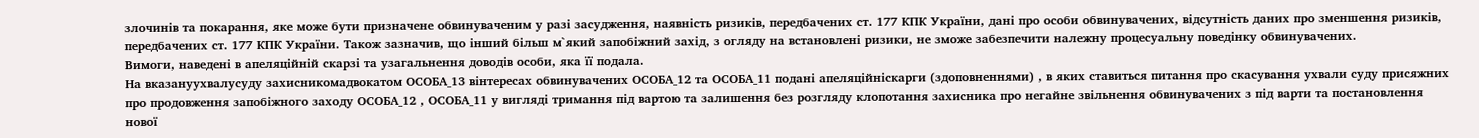злочинів та покарання, яке може бути призначене обвинуваченим у разі засудження, наявність ризиків, передбачених ст. 177 КПК України, дані про особи обвинувачених, відсутність даних про зменшення ризиків, передбачених ст. 177 КПК України. Також зазначив, що інший більш м`який запобіжний захід, з огляду на встановлені ризики, не зможе забезпечити належну процесуальну поведінку обвинувачених.
Вимоги, наведені в апеляційній скарзі та узагальнення доводів особи, яка її подала.
На вказануухвалусуду захисникомадвокатом ОСОБА_13 вінтересах обвинувачених ОСОБА_12 та ОСОБА_11 подані апеляційніскарги (здоповненнями) , в яких ставиться питання про скасування ухвали суду присяжних про продовження запобіжного заходу ОСОБА_12 , ОСОБА_11 у вигляді тримання під вартою та залишення без розгляду клопотання захисника про негайне звільнення обвинувачених з під варти та постановлення нової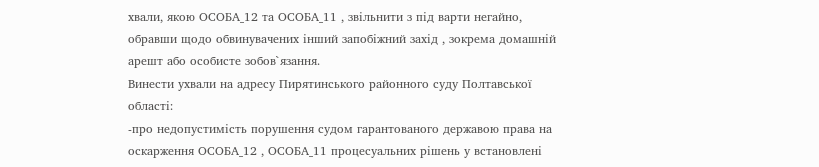хвали, якою ОСОБА_12 та ОСОБА_11 , звільнити з під варти негайно, обравши щодо обвинувачених інший запобіжний захід , зокрема домашній арешт або особисте зобов`язання.
Винести ухвали на адресу Пирятинського районного суду Полтавської області:
-про недопустимість порушення судом гарантованого державою права на оскарження ОСОБА_12 , ОСОБА_11 процесуальних рішень у встановлені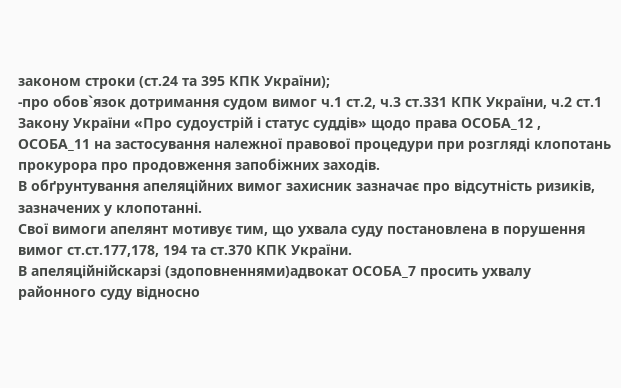законом строки (ст.24 та 395 КПК України);
-про обов`язок дотримання судом вимог ч.1 ст.2, ч.3 ст.331 КПК України, ч.2 ст.1 Закону України «Про судоустрій і статус суддів» щодо права ОСОБА_12 , ОСОБА_11 на застосування належної правової процедури при розгляді клопотань прокурора про продовження запобіжних заходів.
В обґрунтування апеляційних вимог захисник зазначає про відсутність ризиків, зазначених у клопотанні.
Свої вимоги апелянт мотивує тим, що ухвала суду постановлена в порушення вимог ст.ст.177,178, 194 та ст.370 КПК України.
В апеляційнійскарзі (здоповненнями)адвокат ОСОБА_7 просить ухвалу районного суду відносно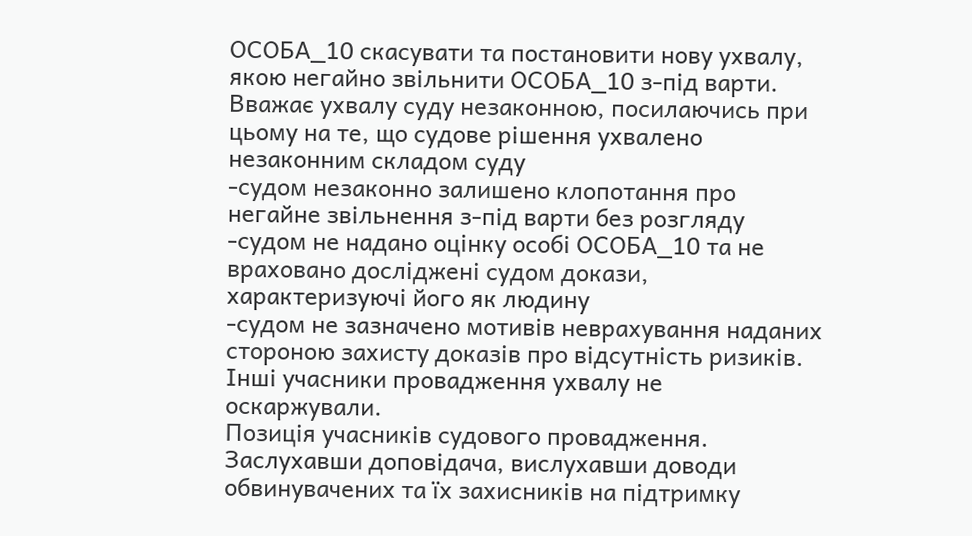ОСОБА_10 скасувати та постановити нову ухвалу, якою негайно звільнити ОСОБА_10 з-під варти.
Вважає ухвалу суду незаконною, посилаючись при цьому на те, що судове рішення ухвалено незаконним складом суду
-судом незаконно залишено клопотання про негайне звільнення з-під варти без розгляду
-судом не надано оцінку особі ОСОБА_10 та не враховано досліджені судом докази, характеризуючі його як людину
-судом не зазначено мотивів неврахування наданих стороною захисту доказів про відсутність ризиків.
Інші учасники провадження ухвалу не оскаржували.
Позиція учасників судового провадження.
Заслухавши доповідача, вислухавши доводи обвинувачених та їх захисників на підтримку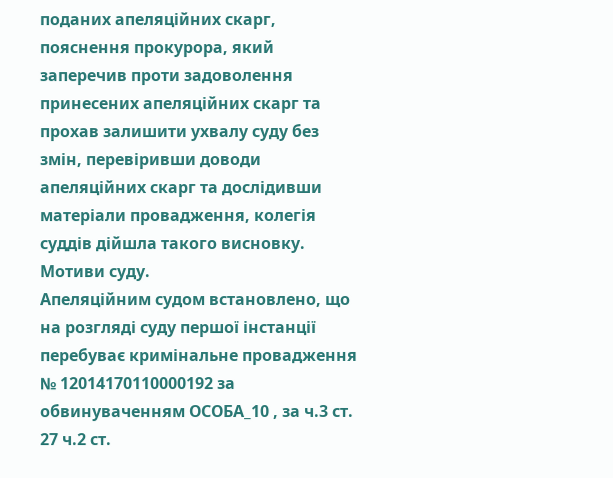поданих апеляційних скарг, пояснення прокурора, який заперечив проти задоволення принесених апеляційних скарг та прохав залишити ухвалу суду без змін, перевіривши доводи апеляційних скарг та дослідивши матеріали провадження, колегія суддів дійшла такого висновку.
Мотиви суду.
Апеляційним судом встановлено, що на розгляді суду першої інстанції перебуває кримінальне провадження № 12014170110000192 за обвинуваченням ОСОБА_10 , за ч.3 ст. 27 ч.2 ст.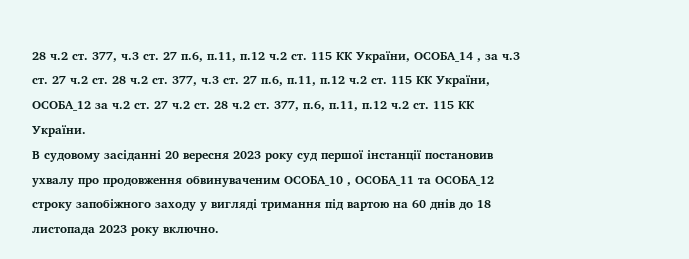28 ч.2 ст. 377, ч.3 ст. 27 п.6, п.11, п.12 ч.2 ст. 115 КК України, ОСОБА_14 , за ч.3 ст. 27 ч.2 ст. 28 ч.2 ст. 377, ч.3 ст. 27 п.6, п.11, п.12 ч.2 ст. 115 КК України, ОСОБА_12 за ч.2 ст. 27 ч.2 ст. 28 ч.2 ст. 377, п.6, п.11, п.12 ч.2 ст. 115 КК України.
В судовому засіданні 20 вересня 2023 року суд першої інстанції постановив ухвалу про продовження обвинуваченим ОСОБА_10 , ОСОБА_11 та ОСОБА_12 строку запобіжного заходу у вигляді тримання під вартою на 60 днів до 18 листопада 2023 року включно.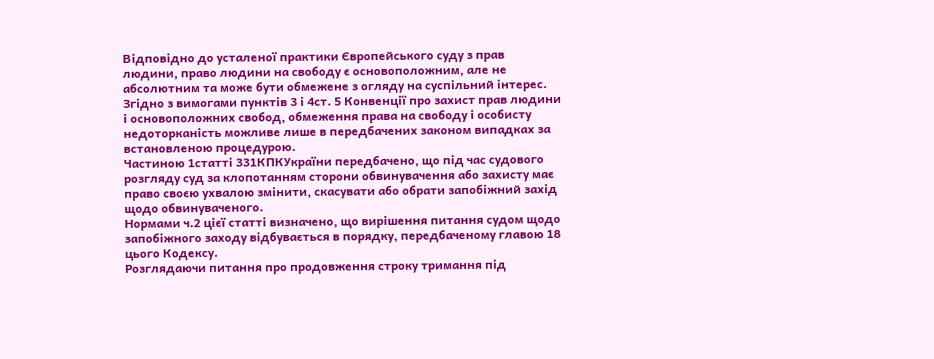Відповідно до усталеної практики Європейського суду з прав людини, право людини на свободу є основоположним, але не абсолютним та може бути обмежене з огляду на суспільний інтерес.
Згідно з вимогами пунктів 3 і 4ст. 5 Конвенції про захист прав людини і основоположних свобод, обмеження права на свободу і особисту недоторканість можливе лише в передбачених законом випадках за встановленою процедурою.
Частиною 1статті 331КПКУкраїни передбачено, що під час судового розгляду суд за клопотанням сторони обвинувачення або захисту має право своєю ухвалою змінити, скасувати або обрати запобіжний захід щодо обвинуваченого.
Нормами ч.2 цієї статті визначено, що вирішення питання судом щодо запобіжного заходу відбувається в порядку, передбаченому главою 18 цього Кодексу.
Розглядаючи питання про продовження строку тримання під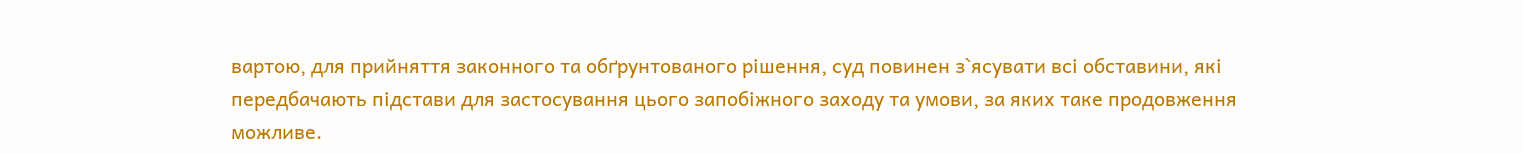вартою, для прийняття законного та обґрунтованого рішення, суд повинен з`ясувати всі обставини, які передбачають підстави для застосування цього запобіжного заходу та умови, за яких таке продовження можливе.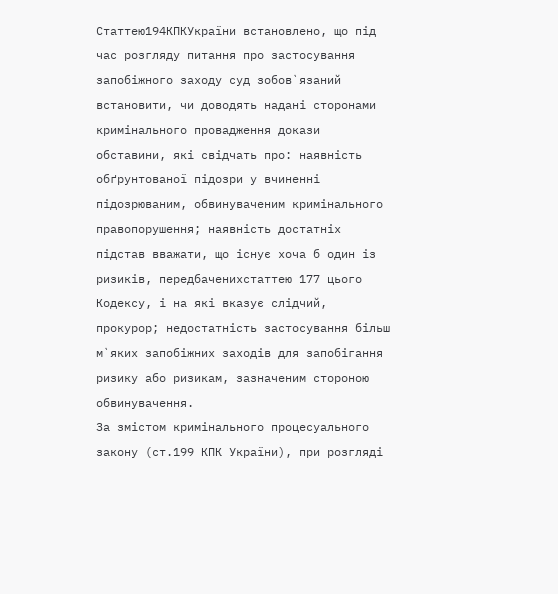Статтею194КПКУкраїни встановлено, що під час розгляду питання про застосування запобіжного заходу суд зобов`язаний встановити, чи доводять надані сторонами кримінального провадження докази обставини, які свідчать про: наявність обґрунтованої підозри у вчиненні підозрюваним, обвинуваченим кримінального правопорушення; наявність достатніх підстав вважати, що існує хоча б один із ризиків, передбаченихстаттею 177 цього Кодексу, і на які вказує слідчий, прокурор; недостатність застосування більш м`яких запобіжних заходів для запобігання ризику або ризикам, зазначеним стороною обвинувачення.
За змістом кримінального процесуального закону (ст.199 КПК України), при розгляді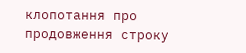клопотання про продовження строку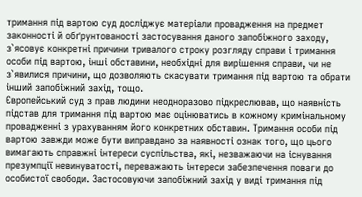тримання під вартою суд досліджує матеріали провадження на предмет законності й обґрунтованості застосування даного запобіжного заходу, з`ясовує конкретні причини тривалого строку розгляду справи і тримання особи під вартою, інші обставини, необхідні для вирішення справи, чи не з`явилися причини, що дозволяють скасувати тримання під вартою та обрати інший запобіжний захід, тощо.
Європейський суд з прав людини неодноразово підкреслював, що наявність підстав для тримання під вартою має оцінюватись в кожному кримінальному провадженні з урахуванням його конкретних обставин. Тримання особи під вартою завжди може бути виправдано за наявності ознак того, що цього вимагають справжні інтереси суспільства, які, незважаючи на існування презумпції невинуватості, переважають інтереси забезпечення поваги до особистої свободи. Застосовуючи запобіжний захід у виді тримання під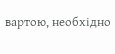вартою, необхідно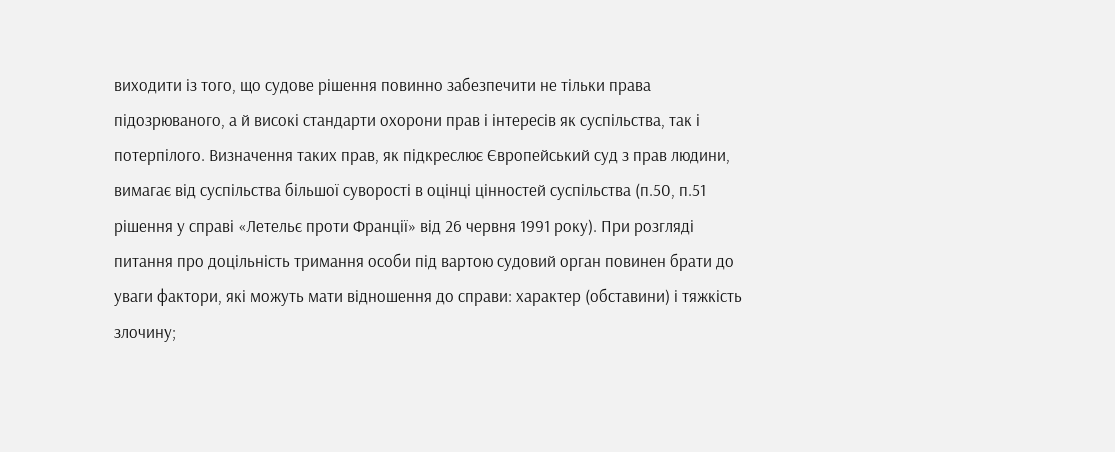виходити із того, що судове рішення повинно забезпечити не тільки права підозрюваного, а й високі стандарти охорони прав і інтересів як суспільства, так і потерпілого. Визначення таких прав, як підкреслює Європейський суд з прав людини, вимагає від суспільства більшої суворості в оцінці цінностей суспільства (п.50, п.51 рішення у справі «Летельє проти Франції» від 26 червня 1991 року). При розгляді питання про доцільність тримання особи під вартою судовий орган повинен брати до уваги фактори, які можуть мати відношення до справи: характер (обставини) і тяжкість злочину;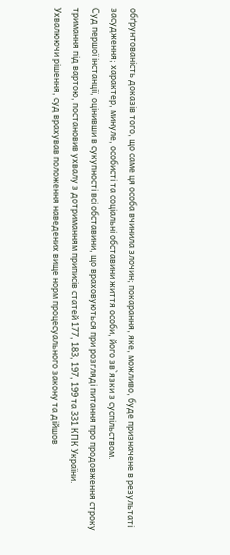обґрунтованість доказів того, що саме ця особа вчинила злочин; покарання, яке, можливо, буде призначене в результаті засудження; характер, минуле, особисті та соціальні обставини життя особи, його зв`язки з суспільством.
Суд першої інстанції, оцінивши в сукупності всі обставини, що враховуються при розгляді питання про продовження строку тримання під вартою, постановив ухвалу з дотриманням приписів статей 177, 183, 197, 199 та 331 КПК України.
Ухвалюючи рішення, суд врахував положення наведених вище норм процесуального закону та дійшов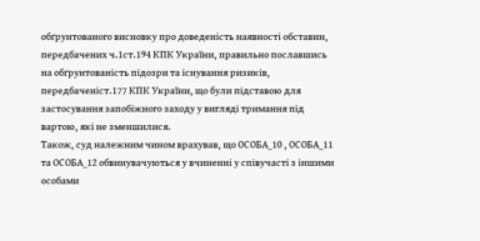обґрунтованого висновку про доведеність наявності обставин, передбачених ч.1ст.194 КПК України, правильно пославшись на обґрунтованість підозри та існування ризиків, передбаченіст.177 КПК України, що були підставою для застосування запобіжного заходу у вигляді тримання під вартою, які не зменшилися.
Також, суд належним чином врахував, що ОСОБА_10 , ОСОБА_11 та ОСОБА_12 обвинувачуються у вчиненні у співучасті з іншими особами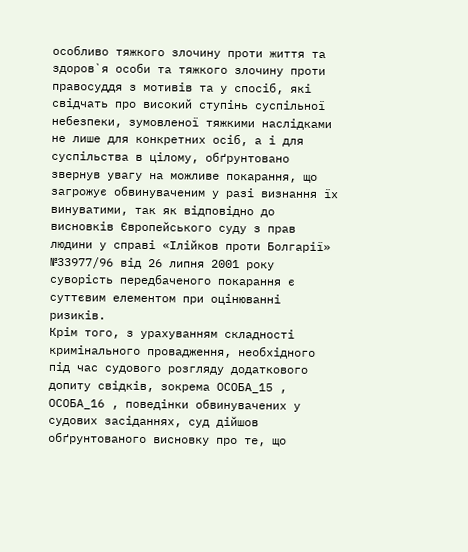особливо тяжкого злочину проти життя та здоров`я особи та тяжкого злочину проти правосуддя з мотивів та у спосіб, які свідчать про високий ступінь суспільної небезпеки, зумовленої тяжкими наслідками не лише для конкретних осіб, а і для суспільства в цілому, обґрунтовано звернув увагу на можливе покарання, що загрожує обвинуваченим у разі визнання їх винуватими, так як відповідно до висновків Європейського суду з прав людини у справі «Ілійков проти Болгарії» №33977/96 від 26 липня 2001 року суворість передбаченого покарання є суттєвим елементом при оцінюванні ризиків.
Крім того, з урахуванням складності кримінального провадження, необхідного під час судового розгляду додаткового допиту свідків, зокрема ОСОБА_15 , ОСОБА_16 , поведінки обвинувачених у судових засіданнях, суд дійшов обґрунтованого висновку про те, що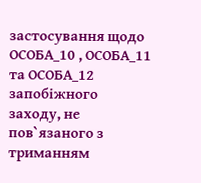застосування щодо ОСОБА_10 , ОСОБА_11 та ОСОБА_12 запобіжного заходу, не пов`язаного з триманням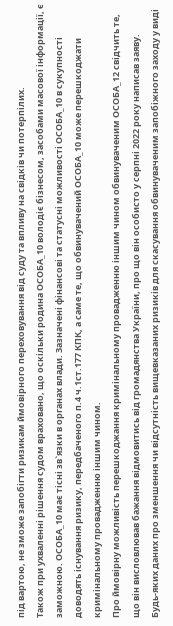під вартою, не зможе запобігти ризикам ймовірного переховування від суду та впливу на свідків чи потерпілих.
Також при ухваленні рішення судом враховано, що оскільки родина ОСОБА_10 володіє бізнесом, засобами масової інформації, є заможною. ОСОБА_10 має тісні зв`язки в органах влади. Зазначені фінансові та статусні можливості ОСОБА_10 в сукупності доводять існування ризику, передбаченого п.4 ч.1ст.177 КПК, а саме те, що обвинувачений ОСОБА_10 може перешкоджати кримінальному провадженню іншим чином.
Про ймовірну можливість перешкоджання кримінальному провадженню іншим чином обвинуваченим ОСОБА_12 свідчить те, що він висловлював бажання відмовитись від громадянства України, про що він особисто у серпні 2022 року написав заяву.
Будь-яких даних про зменшення чи відсутність вищевказаних ризиків для скасування обвинуваченим запобіжного заходу у виді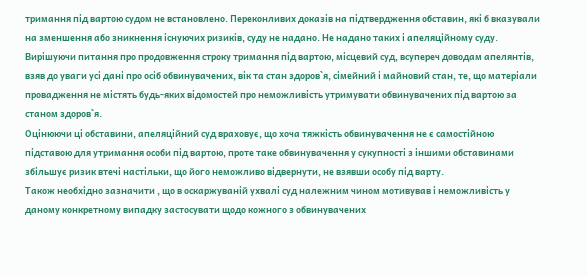тримання під вартою судом не встановлено. Переконливих доказів на підтвердження обставин, які б вказували на зменшення або зникнення існуючих ризиків, суду не надано. Не надано таких і апеляційному суду.
Вирішуючи питання про продовження строку тримання під вартою, місцевий суд, всупереч доводам апелянтів, взяв до уваги усі дані про осіб обвинувачених, вік та стан здоров`я, сімейний і майновий стан, те, що матеріали провадження не містять будь-яких відомостей про неможливість утримувати обвинувачених під вартою за станом здоров`я.
Оцінюючи ці обставини, апеляційний суд враховує, що хоча тяжкість обвинувачення не є самостійною підставою для утримання особи під вартою, проте таке обвинувачення у сукупності з іншими обставинами збільшує ризик втечі настільки, що його неможливо відвернути, не взявши особу під варту.
Також необхідно зазначити , що в оскаржуваній ухвалі суд належним чином мотивував і неможливість у даному конкретному випадку застосувати щодо кожного з обвинувачених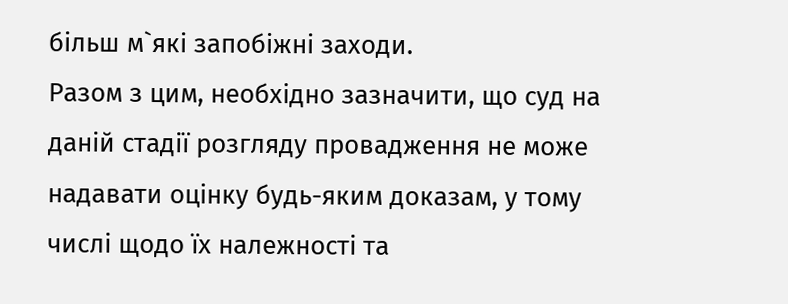більш м`які запобіжні заходи.
Разом з цим, необхідно зазначити, що суд на даній стадії розгляду провадження не може надавати оцінку будь-яким доказам, у тому числі щодо їх належності та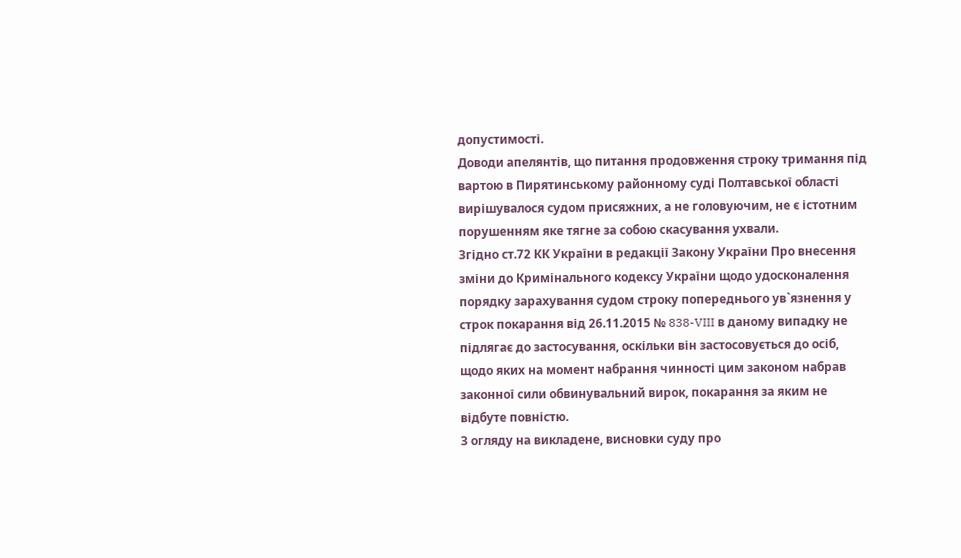допустимості.
Доводи апелянтів, що питання продовження строку тримання під вартою в Пирятинському районному суді Полтавської області вирішувалося судом присяжних, а не головуючим, не є істотним порушенням яке тягне за собою скасування ухвали.
Згідно ст.72 КК України в редакції Закону України Про внесення зміни до Кримінального кодексу України щодо удосконалення порядку зарахування судом строку попереднього ув`язнення у строк покарання від 26.11.2015 № 838-VIII в даному випадку не підлягає до застосування, оскільки він застосовується до осіб, щодо яких на момент набрання чинності цим законом набрав законної сили обвинувальний вирок, покарання за яким не відбуте повністю.
З огляду на викладене, висновки суду про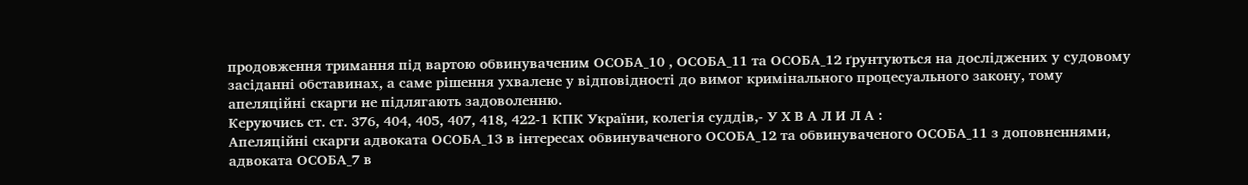продовження тримання під вартою обвинуваченим ОСОБА_10 , ОСОБА_11 та ОСОБА_12 ґрунтуються на досліджених у судовому засіданні обставинах, а саме рішення ухвалене у відповідності до вимог кримінального процесуального закону, тому апеляційні скарги не підлягають задоволенню.
Керуючись ст. ст. 376, 404, 405, 407, 418, 422-1 КПК України, колегія суддів,- У Х В А Л И Л А :
Апеляційні скарги адвоката ОСОБА_13 в інтересах обвинуваченого ОСОБА_12 та обвинуваченого ОСОБА_11 з доповненнями, адвоката ОСОБА_7 в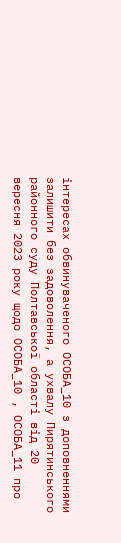інтересах обвинуваченого ОСОБА_10 з доповненнями залишити без задоволення, а ухвалу Пирятинського районного суду Полтавської області від 20 вересня 2023 року щодо ОСОБА_10 , ОСОБА_11 про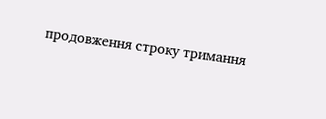продовження строку тримання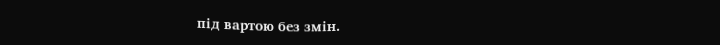під вартою без змін.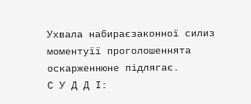Ухвала набираєзаконної силиз моментуїї проголошеннята оскарженнюне підлягає.
С У Д Д І: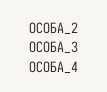ОСОБА_2 ОСОБА_3 ОСОБА_4